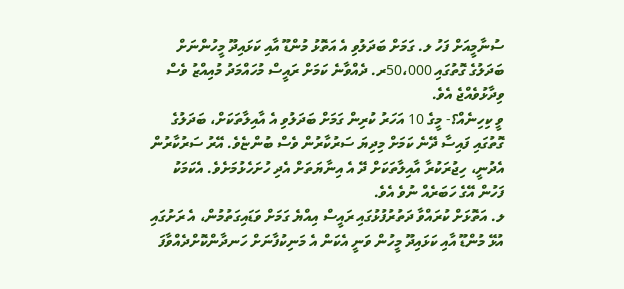ސުނާމީއަށް ފަހު ލ. ގަމަށް ބަދަލުވި އެ އަތޮޅު މުންޑޫ އާއި ކަޅައިދޫ މީހުންނަށް ބަދަލުގެ ގޮތުގައި 50،000ރ. ދެއްވާނެ ކަމަށް ރައީސް މުހައްމަދު މުއިއްޒު ވެސް ވިދާޅުވެއްޖެ އެވެ.
ވީ ކިހިނެއް؟- މީގެ 10 އަހަރު ކުރިން ގަމަށް ބަދަލުވި އެ އާއިލާތަކަށް، ބަދަލުގެ ގޮތުގައި ފައިސާ ދޭނެ ކަމަށް މިދިޔަ ސަރުކާރުން ވެސް ބުންޏެވެ. އޭރު ސަރުކާރުން އެދުނީ، ހިޖުރަކުރާ އާއިލާތަކަށް ދޭ އެ އިނާޔަތަށް އެދި ހުށަހެޅުމަށެވެ. އެކަމަކު ފަހުން އޭގެ ހަބަރެއް ނުވެ އެވެ.
ލ. އަތޮޅަށް ކުރައްވާ ދަތުރުފުޅުގައި ރައީސް އިއްޔެ ގަމަށް ވަޑައިގަތުމުން، އެ ރަށުގައި އުޅޭ މުންޑޫ އާއި ކަޅައިދޫ މީހުން ވަނީ އެކަން އެ މަނިކުފާނަށް ހަނދާންކޮށްދެއްވާފަ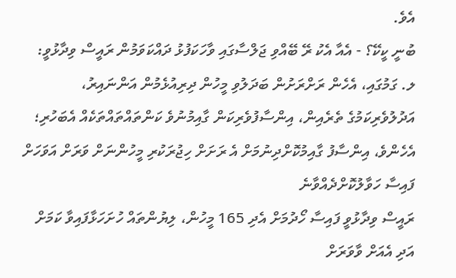އެވެ.
ބުނީ ކީކޭ؟ - އެއާ އެކު ރޭ ބޭއްވި ޖަލްސާގައި ވާހަކަފުޅު ދައްކަވަމުން ރައީސް ވިދާޅުވީ:
ލ. ގަމުގައި، އެހެން ރަށްރަށުން ބަދަލުވި މީހުން ދިރިއުޅެމުން އަންނައިރު، އަދުލުވެރިކަމުގެ ތެރެއިން، އިންސާފުވެރިކަން ގާއިމުނުވެ ކަންތައްތައްތަކެއް އެބަހުރި؛ އެހެންވެ، އިންސާފު ގާއިމުކޮށްދިނުމަށް އެ ރަށަށް ހިޖުރަކުރި މީހުންނަށް ވަރަށް އަވަހަށް ފައިސާ ހަވާލުކޮށްދެއްވާނެ
ރައީސް ވިދާޅުވީ ފައިސާ ހޯދުމަށް އެދި 165 މީހުން، ލިޔުންތައް ހުށަހަޅާފައިވާ ކަމަށް އަދި އެއަށް ވާވަރަށް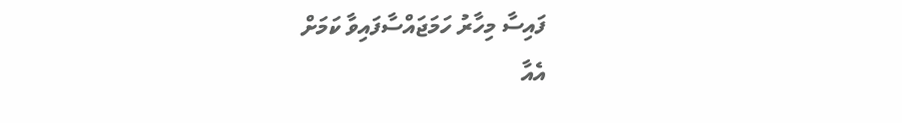ފައިސާ މިހާރު ހަމަޖައްސާފައިވާ ކަމަށް
އެއާ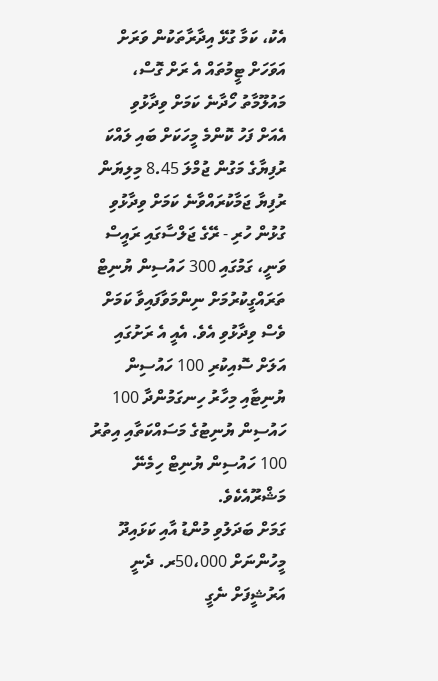އެކު، ކަމާ ގުޅޭ އިދާރާތަކުން ވަރަށް އަވަހަށް ޓީމުތައް އެ ރަށް ގޮސް، މައުލޫމާތު ހޯދާނެ ކަމަށް ވިދާޅުވި
އެއަށް ފަހު ކޮންމެ މީހަކަށް ބައި ލައްކަ ރުފިޔާގެ މަގުން ޖުމްލަ 8.45 މިލިޔަން ރުފިޔާ ޖަމާކުރައްވާނެ ކަމަށް ވިދާޅުވި
ގުޅުން ހުރި - ރޭގެ ޖަލްސާގައި ރައީސް ވަނީ، ގަމުގައި 300 ހައުސިން ޔުނިޓް ތަރައްގީކުރުމަށް ނިންމަވާފައިވާ ކަމަށް ވެސް ވިދާޅުވި އެވެ. އެއީ އެ ރަށުގައި އަލަށް ސޮއިކުރި 100 ހައުސިން ޔުނިޓާއި މިހާރު ހިނގަމުންދާ 100 ހައުސިން ޔުނިޓުގެ މަސައްކަތާއި އިތުރު 100 ހައުސިން ޔުނިޓް ހިމެނޭ މަޝްރޫއެކެވެ.
ގަމަށް ބަދަލުވި މުންޑު އާއި ކަޅައިދޫ މީހުންނަށް 50،000ރ. ދެނީ
އަރުޝީފަށް ނެގީ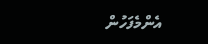އެންމެފަހުން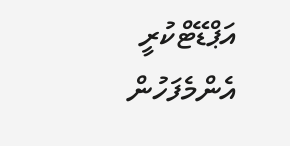އަޕްޑޭޓްކުރީ
އެންމެފަހުން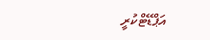އަޕްޑޭޓްކުރީ